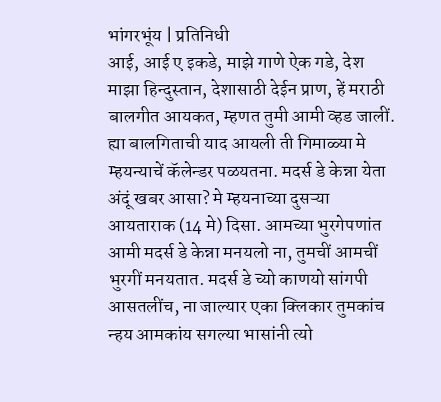भांगरभूंय | प्रतिनिधी
आई, आई ए इकडे, माझे गाणे ऐक गडे, देश माझा हिन्दुस्तान, देशासाठी देईन प्राण, हें मराठी बालगीत आयकत, म्हणत तुमी आमी व्हड जालीं. ह्या बालगिताची याद आयली ती गिमाळ्या मे म्हयन्याचें कॅलेन्डर पळयतना. मदर्स डे केन्ना येता अंदूं खबर आसा? मे म्हयनाच्या दुसऱ्या आयताराक (14 मे) दिसा. आमच्या भुरगेपणांत आमी मदर्स डे केन्ना मनयलो ना, तुमचीं आमचीं भुरगीं मनयतात. मदर्स डे च्यो काणयो सांगपी आसतलींच, ना जाल्यार एका क्लिकार तुमकांच न्हय आमकांय सगल्या भासांनी त्यो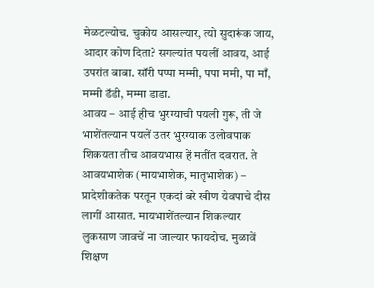मेळटल्योच. चुकोय आसल्यार, त्यो सुदारूंक जाय, आदार कोण दिता? सगल्यांत पयलीं आवय, आई उपरांत बाबा. सॉरी पप्पा मम्मी, पपा ममी, पा माँ, मम्मी डॅडी, मम्मा डाडा.
आवय – आई हीच भुरग्याची पयली गुरू, ती जे भाशेंतल्यान पयलें उतर भुरग्याक उलोवपाक शिकयता तीच आवयभास हें मतींत दवरात. ते आवयभाशेक (मायभाशेक, मातृभाशेक) – प्रादेशीकतेक परतून एकदां बरे खीण येवपाचे दीस लागीं आसात. मायभाशेंतल्यान शिकल्यार लुकसाण जावचें ना जाल्यार फायदोच. मुळावें शिक्षण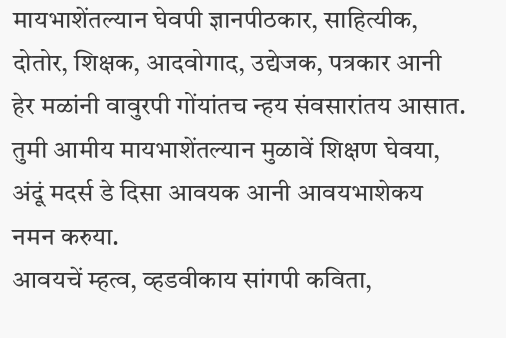मायभाशेंतल्यान घेवपी ज्ञानपीठकार, साहित्यीक, दोतोर, शिक्षक, आदवोगाद, उद्येजक, पत्रकार आनी हेर मळांनी वावुरपी गोंयांतच न्हय संवसारांतय आसात. तुमी आमीय मायभाशेंतल्यान मुळावें शिक्षण घेवया, अंदूं मदर्स डे दिसा आवयक आनी आवयभाशेकय नमन करुया.
आवयचें म्हत्व, व्हडवीकाय सांगपी कविता,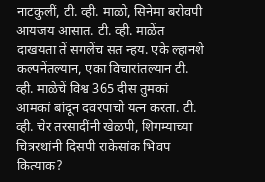नाटकुलीं, टी. व्ही. माळो, सिनेमा बरोवपी आयजय आसात. टी. व्ही. माळेंत दाखयता तें सगलेंच सत न्हय. एके ल्हानशे कल्पनेंतल्यान, एका विचारांतल्यान टी. व्ही. माळेचें विश्व 365 दीस तुमकां आमकां बांदून दवरपाचो यत्न करता. टी. व्ही. चेर तरसादींनी खेळपी, शिगम्याच्या चित्ररथांनी दिसपी राकेसांक भिवप कित्याक?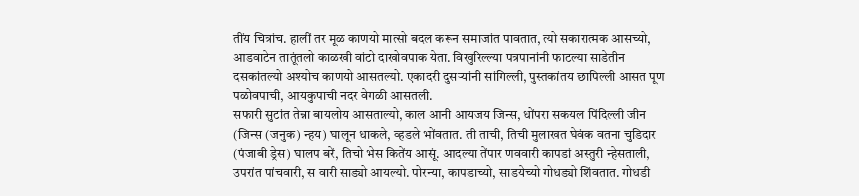तींय चित्रांच. हालीं तर मूळ काणयो मात्सो बदल करून समाजांत पावतात, त्यो सकारात्मक आसच्यो, आडवाटेन तातूंतलो काळखी वांटो दाखोवपाक येता. विखुरिल्ल्या पत्रपानांनी फाटल्या साडेतीन दसकांतल्यो अश्योच काणयो आसतल्यो. एकादरी दुसऱ्यांनी सांगिल्ली, पुस्तकांतय छापिल्ली आसत पूण पळोवपाची, आयकुपाची नदर वेगळी आसतली.
सफारी सुटांत तेन्ना बायलोय आसताल्यो, काल आनी आयजय जिन्स, धोंपरा सकयल पिंदिल्ली जीन (जिन्स (जनुक) न्हय) घालून धाकले, व्हडले भोंवतात. ती ताची, तिची मुलाखत घेवंक वतना चुडिदार (पंजाबी ड्रेस) घालप बरें, तिचो भेस कितेंय आसूं. आदल्या तेंपार णववारी कापडां अस्तुरी न्हेसताली, उपरांत पांचवारी, स वारी साड्यो आयल्यो. पोरन्या, कापडाच्यो, साडयेच्यो गोधड्यो शिंवतात. गोधडी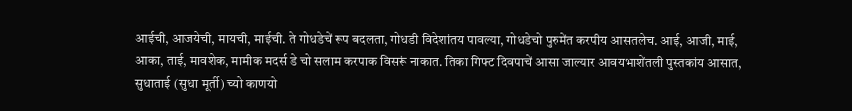आईची, आजयेची, मायची, माईची. ते गोधडेचें रूप बदलता, गोधडी विदेशांतय पावल्या, गोधडेचो पुरुमेंत करपीय आसतलेच. आई, आजी, माई, आका, ताई, मावशेक, मामीक मदर्स डे चो सलाम करपाक विसरूं नाकात. तिका गिफ्ट दिवपाचें आसा जाल्यार आवयभाशेंतली पुस्तकांय आसात, सुधाताई (सुधा मूर्ती) च्यो काणयो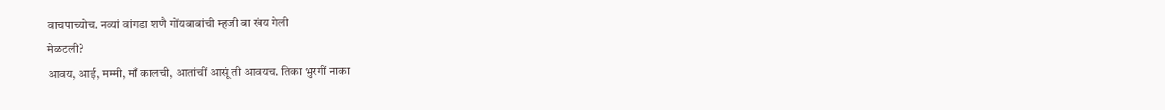वाचपाच्योच. नव्यां वांगडा शणै गोंयबाबांची म्हजी बा खंय गेली
मेळटली?
आवय, आई, मम्मी, माँ कालची, आतांचीं आसूं ती आवयच. तिका भुरगीं नाका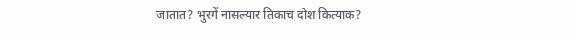जातात? भुरगें नासल्यार तिकाच दोश कित्याक?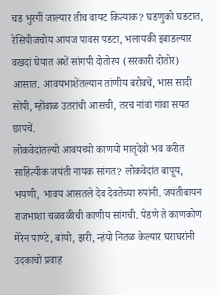चड भुरगीं जाल्यार तीच वायट कित्याक? घडणुको घडटात, रेसिपीजचोय आयज पावस पडटा, भलायकी इबाडल्यार वखदां घेयात अशें सांगपी दोतोरय (सरकारी दोतोर) आसात. आवयभाशेंतल्यान तांणीय बरोवचें, भास सादी सोंपी, म्होंवाळ उतरांची आसची, तरच नांवां गांवा सयत छापचें.
लोकवेदांतल्यो आवयच्यो काणयो मातृदेवो भव करीत साहित्यीक जयंती नायक सांगत? लोकवेदांत बापूय, भयणी, भावय आसतले देव देवतेच्या रुपांनी. जयंतीबायन राजभाशा चळवळीची काणीय सांगची. पेडणे ते काणकोण मेरेन पाण्टे, बांयो, झरी, न्हंयो नितळ केल्यार घराघरांनी उदकाचो प्रवाह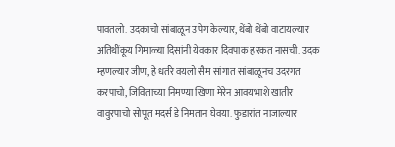पावतलो. उदकाचो सांबाळून उपेग केल्यार, थेंबो थेंबो वाटायल्यार अतिथींकूय गिमाळ्या दिसांनी येवकार दिवपाक हरकत नासची. उदक म्हणल्यार जीण, हे धर्तरे वयलो सैम सांगात सांबाळूनच उदरगत करपाचो, जिविताच्या निमण्या खिणा मेरेन आवयभाशे खातीर वावुरपाचो सोपूत मदर्स डे निमतान घेवया. फुडारांत नाजाल्यार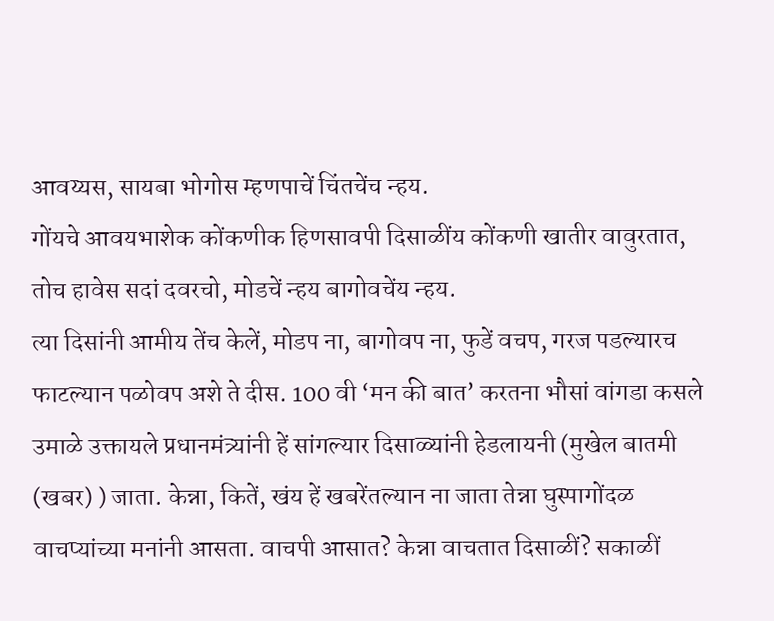आवय्यस, सायबा भोगोस म्हणपाचें चिंतचेंच न्हय.
गोंयचे आवयभाशेक कोंकणीक हिणसावपी दिसाळींय कोंकणी खातीर वावुरतात, तोच हावेस सदां दवरचो, मोडचें न्हय बागोवचेंय न्हय.
त्या दिसांनी आमीय तेंच केलें, मोडप ना, बागोवप ना, फुडें वचप, गरज पडल्यारच फाटल्यान पळोवप अशे ते दीस. 100 वी ‘मन की बात’ करतना भौसां वांगडा कसले उमाळे उक्तायले प्रधानमंत्र्यांनी हें सांगल्यार दिसाळ्यांनी हेडलायनी (मुखेल बातमी (खबर) ) जाता. केन्ना, कितें, खंय हें खबरेंतल्यान ना जाता तेन्ना घुस्पागोंदळ वाचप्यांच्या मनांनी आसता. वाचपी आसात? केन्ना वाचतात दिसाळीं? सकाळीं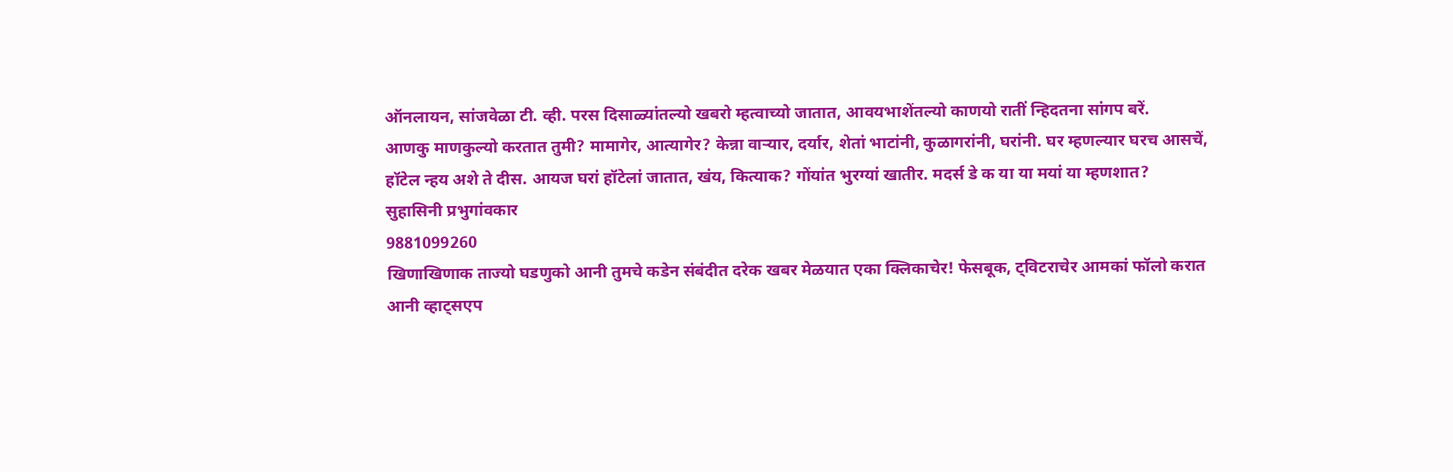ऑनलायन, सांजवेळा टी. व्ही. परस दिसाळ्यांतल्यो खबरो म्हत्वाच्यो जातात, आवयभाशेंतल्यो काणयो रातीं न्हिदतना सांगप बरें.
आणकु माणकुल्यो करतात तुमी? मामागेर, आत्यागेर? केन्ना वाऱ्यार, दर्यार, शेतां भाटांनी, कुळागरांनी, घरांनी. घर म्हणल्यार घरच आसचें, हॉटेल न्हय अशे ते दीस. आयज घरां हॉटेलां जातात, खंय, कित्याक? गोंयांत भुरग्यां खातीर. मदर्स डे क या या मयां या म्हणशात?
सुहासिनी प्रभुगांवकार
9881099260
खिणाखिणाक ताज्यो घडणुको आनी तुमचे कडेन संबंदीत दरेक खबर मेळयात एका क्लिकाचेर! फेसबूक, ट्विटराचेर आमकां फॉलो करात आनी व्हाट्सएप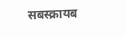सबस्क्रायब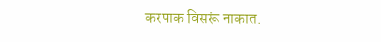करपाक विसरूं नाकात.